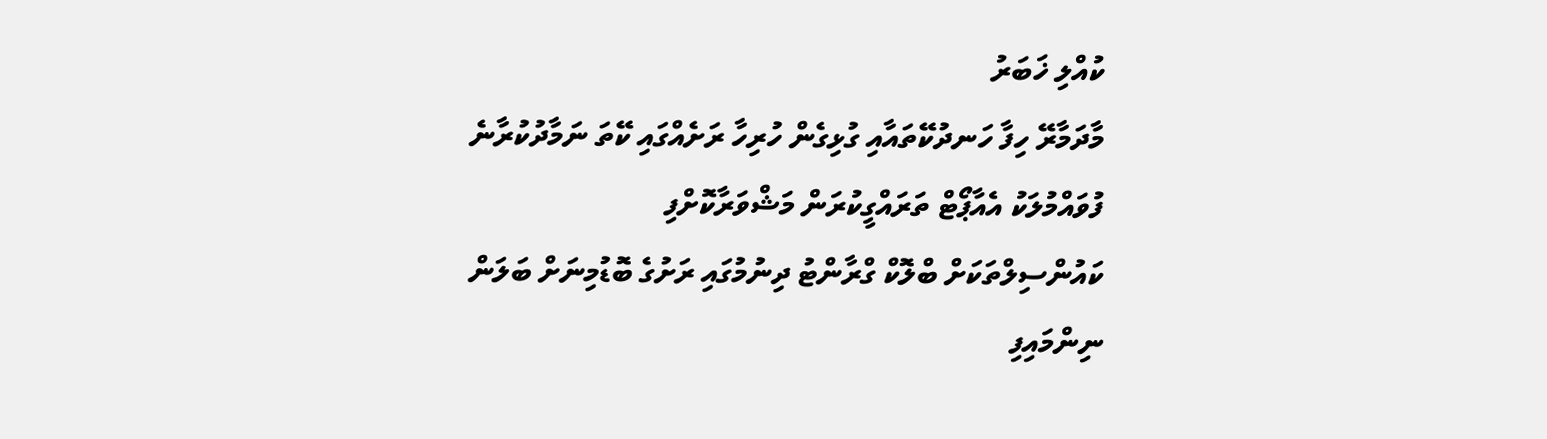ކުއްލި ޚަބަރު
މާދަމާރޭ ހިފާ ހަނދުކޭތައާއި ގުޅިގެން ހުރިހާ ރަށެއްގައި ކޭތަ ނަމާދުކުރާނެ
ފުވައްމުލަކު އެއާޕޯޓް ތަރައްގީކުރަން މަޝްވަރާކޮށްފި
ކައުންސިލްތަކަށް ބްލޮކް ގްރާންޓު ދިނުމުގައި ރަށުގެ ބޮޑުމިނަށް ބަލަން ނިންމައިފި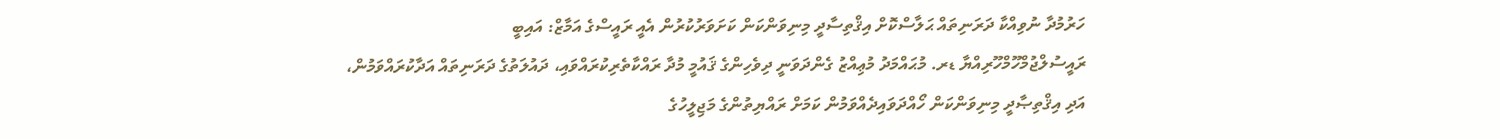ހަރުމުދާ ނުވިއްކާ ދަރަނިތައް ޙަލާސްކޮށް އިޤްތިސާދީ މިނިވަންކަން ކަށަވަރުކުރުން އެއީ ރައީސްގެ އަމާޒް: އައިބީ
ރައީސުލްޖުމްހޫމްހޫރިއްޔާ ޑރ. މުޙައްމަދު މުޢިއްޒު ގެންދަވަނީ ދިވެހިންގެ ޤައުމީ މުދާ ރައްކާތެރިކުރައްވައި، ދައުލަތުގެ ދަރަނިތައް އަދާކުރައްވަމުން، އަދި އިޤްތިޞާދީ މިނިވަންކަން ހޯއްދަވައިދެއްވަމުން ކަމަށް ރައްޔިތުންގެ މަޖިލީހުގެ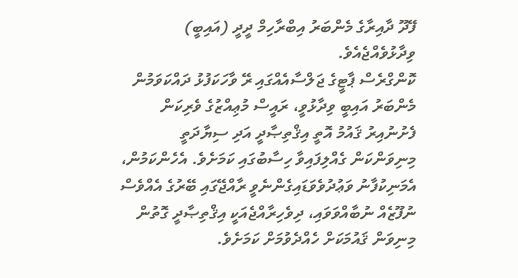ފޭދޫ ދާއިރާގެ މެންބަރު އިބްރާހިމް ދީދީ (އައިބީ) ވިދާޅުވެއްޖެއެވެ.
ކޮންގްރެސް ޕާޓީގެ ޖަލްސާއެއްގައި ރޭ ވާހަކަފުޅު ދައްކަވަމުން މެންބަރު އައިބީ ވިދާޅުވީ، ރައީސް މުޢިއްޒުގެ ވެރިކަން ފެށުނުއިރު ޤައުމު އޮތީ އިޤްތިޞާދީ އަދި ސިޔާދަތީ މިނިވަންކަން ގެއްލިފައިވާ ހިސާބުގައި ކަމަށެވެ. އެހެންކަމުން، އެމަނިކުފާނު ވަޢުދުވެވަޑައިގެންނެވީ ރާއްޖޭގައި ބޭރުގެ އެއްވެސް ނުފޫޒެއް ނުބާއްވަވައި، ދިވެހިރާއްޖެއަކީ އިޤްތިޞާދީ ގޮތުން މިނިވަން ޤައުމަކަށް ހެއްދެވުމަށް ކަމަށެވެ.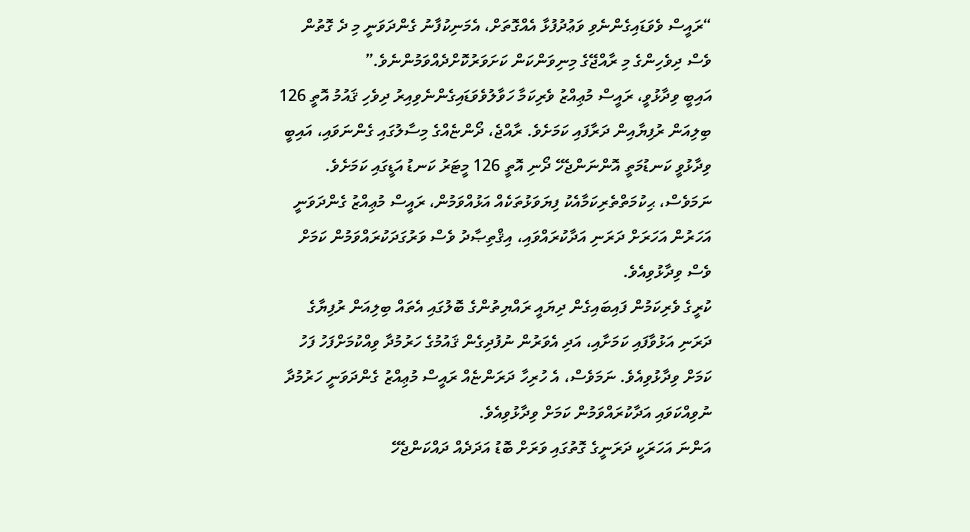“ރައީސް ވެވަޑައިގެންނެވި ވަޢުދުފުޅާ އެއްގޮތަށް، އެމަނިކުފާނު ގެންދަވަނީ މި ދެ ގޮތުން ވެސް ދިވެހިންގެ މި ރާއްޖޭގެ މިނިވަންކަން ކަށަވަރުކޮށްދެއްވަމުންނެވެ.”
އައިބީ ވިދާޅުވީ، ރައީސް މުޢިއްޒު ވެރިކަމާ ހަވާލުވެވަޑައިގެންނެވިއިރު ދިވެހި ޤައުމު އޮތީ 126 ބިލިއަން ރުފިޔާއިން ދަރާފައި ކަމަށެވެ. ރާއްޖެ، ދޯންޏެއްގެ މިސާލުގައި ގެންނަވައި، އައިބީ ވިދާޅުވީ ކަނޑުމަތީ އޮންނަންޖެހޭ ދޯނި އޮތީ 126 މީޓަރު ކަނޑު އަޑީގައި ކަމަށެވެ.
ނަމަވެސް، ޙިކުމަތްތެރިކަމާއެކު ފިޔަވަޅުތަކެއް އަޅުއްވަމުން، ރައީސް މުޢިއްޒު ގެންދަވަނީ އަހަރުން އަހަރަށް ދަރަނި އަދާކުރައްވައި، އިޤްތިޞާދު ވެސް ވަރުގަދަކުރައްވަމުން ކަމަށް ވެސް ވިދާޅުވިއެވެ.
ކުރީގެ ވެރިކަމުން ފައިބައިގެން ދިޔައީ ރައްޔިތުންގެ ބޮލުގައި އެތައް ބިލިއަން ރުފިޔާގެ ދަރަނި އަޅުވާފައި ކަމަށާއި، އަދި އެވަރުން ނުފުދިގެން ޤައުމުގެ ހަރުމުދާ ވިއްކުމަށްފަހު ފަހު ކަމަށް ވިދާޅުވިއެވެ. ނަމަވެސް، އެ ހުރިހާ ދަރަންޏެއް ރައީސް މުޢިއްޒު ގެންދަވަނީ ހަރުމުދާ ނުވިއްކަވައި އަދާކުރައްވަމުން ކަމަށް ވިދާޅުވިއެވެ.
އަންނަ އަހަރަކީ ދަރަނީގެ ގޮތުގައި ވަރަށް ބޮޑު އަދަދެއް ދައްކަންޖެހޭ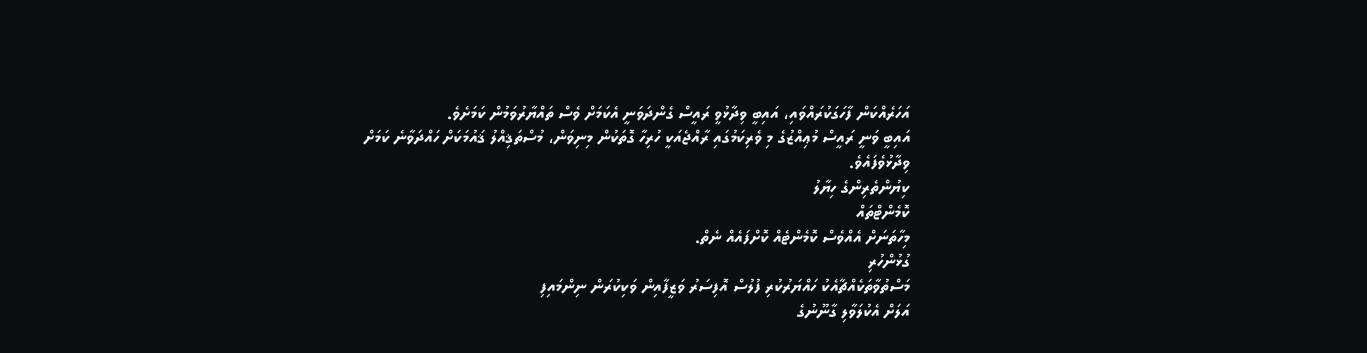އަހަރެއްކަން ފާހަގަކުރައްވައި، އައިބީ ވިދާޅުވީ ރައީސް ގެންދަވަނީ އެކަމަށް ވެސް ތައްޔާރުވަމުން ކަމަށެވެ.
އައިބީ ވަނީ ރައީސް މުޢިއްޒުގެ މި ވެރިކަމުގައި ރާއްޖެއަކީ ހުރިހާ ގޮތަކުން މިނިވަން، މުސްތަޤިއްލު ޤައުމަކަށް ހައްދަވާނެ ކަމަށް ވިދާޅުވެފައެވެ.
ކިޔުންތެރިންގެ ހިޔާލު
ކޮމެންޓްތައް
މިހާތަނަށް އެއްވެސް ކޮމެންޓެއް ކޮށްފައެއް ނެތް.
ގުޅުންހުރި
މަސްތުވާތަކެއްޗާއެކު ހައްޔަރުކުރި ފުލުސް އޮފިސަރު ވަޒީފާއިން ވަކިކުރަން ނިންމައިފި
އަލަށް އެކުލަވާލި ގާނޫނުގެ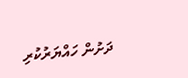ދަށުން ހައްޔަރުކުރި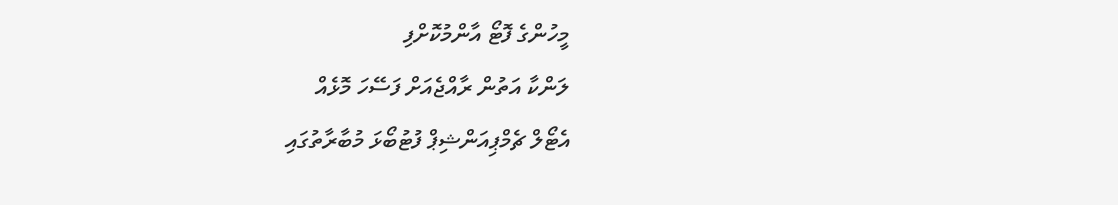މީހުންގެ ފޮޓޯ އާންމުކޮށްފި
ލަންކާ އަތުން ރާއްޖެއަށް ފަސޭހަ މޮޅެއް
އެޓޯލް ޗެމްޕިއަންޝިޕް ފުޓުބޯޅަ މުބާރާތުގައި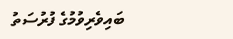ބައިވެރިވުމުގެ ފުރުސަތު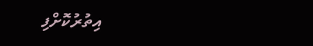އިތުރުކޮށްފި